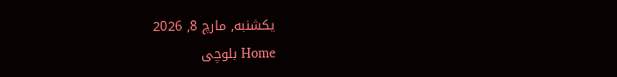یکشنبه, مارچ 8, 2026
Home بلوچی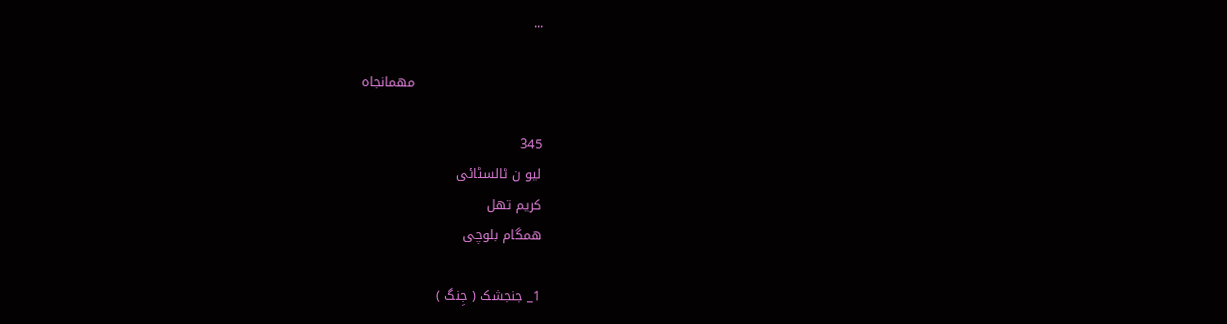...

                             مهمانجاه

345
لیو ن ٹالسٹائی
کریم تھل
ھمگام بلوچی

1_ جنجشک ( جِنگ )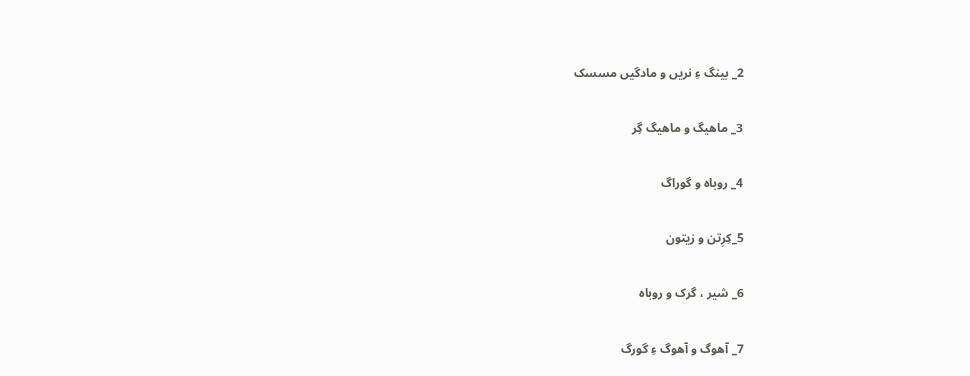2_ بینگ ءِ نریں و مادگیں مسسک

3_ ماهیگ و ماهیگ گِر

4_ روباه و گوراگ

5_کِرِتن و زیتون

6_ شیر ، گرک و روباه

7_ آهوگ و آهوگ ءِ گورگ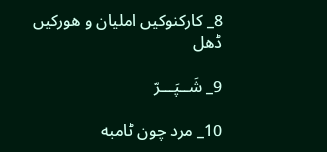8_ کارکنوکیں املیان و هورکیں ڈهل

9_ شَــپَـــرّ

10_ مرد چون ٹامبه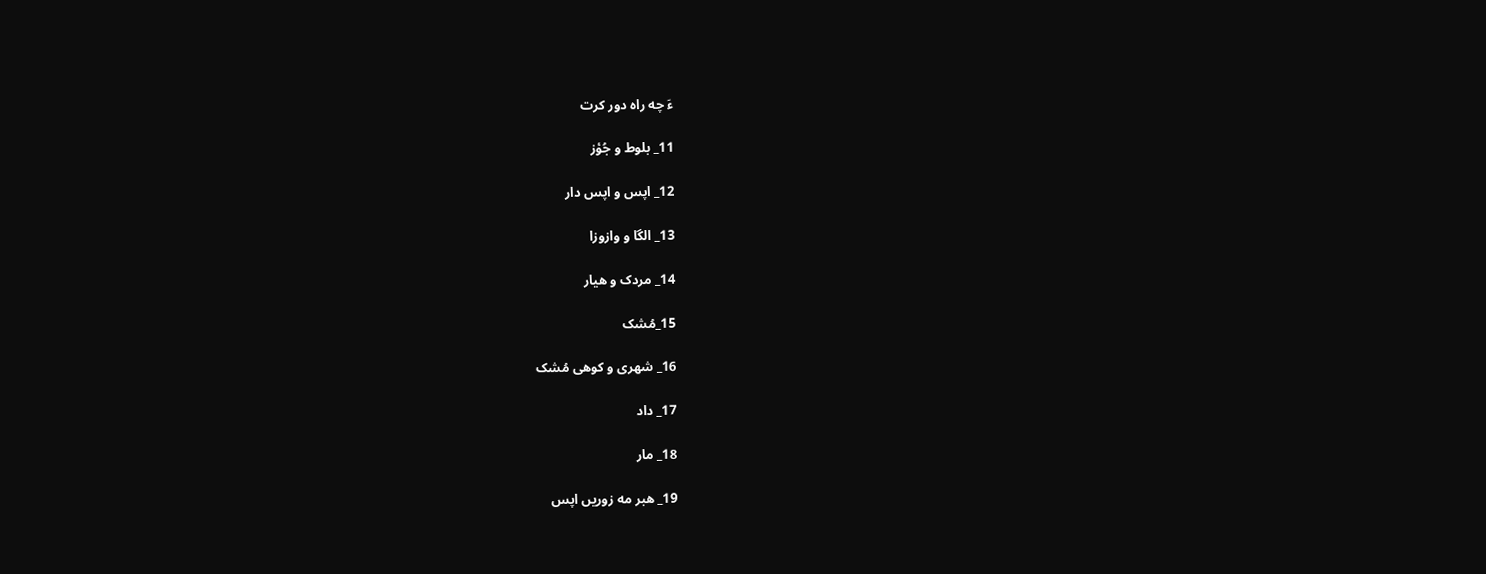ءَ چه راه دور کرت

11_ بلوط و جُؤز

12_ اپس و اپس دار

13_ الگا و وازوزا

14_ مردک و هیار

15_مُشک

16_ شهری و کوهی مُشک

17_ داد

18_ مار

19_ هبر مه زوریں اپس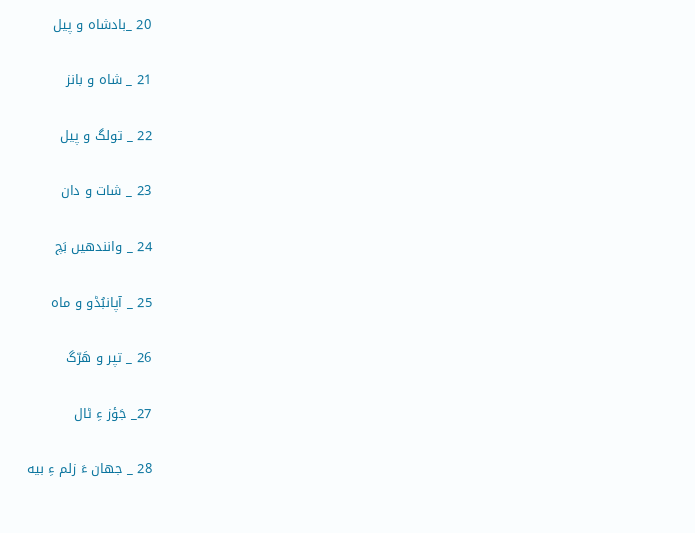20 _بادشاه و پیل

21 _ شاه و بانز

22 _ تولگ و پیل

23 _ شات و دان

24 _ وانندهیں بَچ

25 _ آپانبُڈو و ماه

26 _ تپر و هَرّگ

27_ جَؤز ءِ ٹال

28 _ جهان ءَ زلم ءِ بیه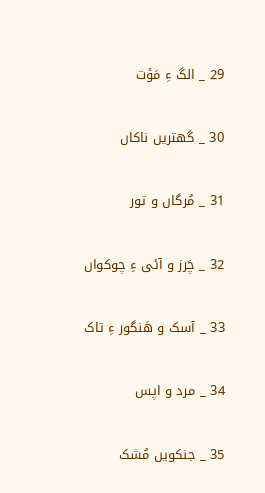29 _ الگ ءِ مَؤت

30 _ گهتریں ناکاں

31 _ مُرگاں و تور

32 _ چَرز و آئی ءِ چوکواں

33 _ آسک و هَنگور ءِ تاک

34 _ مرد و اپس

35 _ جنکویں مُشک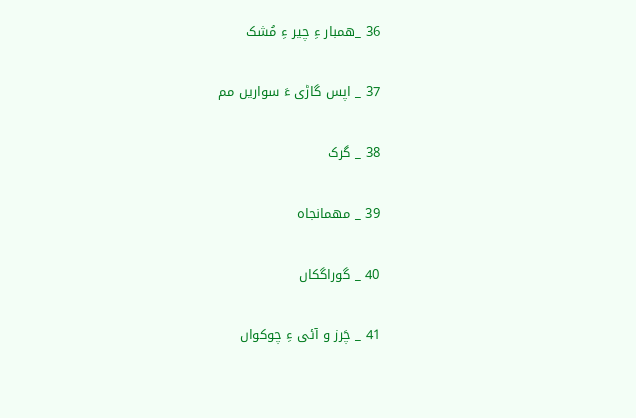36 _همبار ءِ چیر ءِ مُشک

37 _ اپس گاڑی ءَ سواریں مم

38 _ گرک

39 _ مهمانجاه

40 _ گوراگکاں

41 _ چَرز و آئی ءِ چوکواں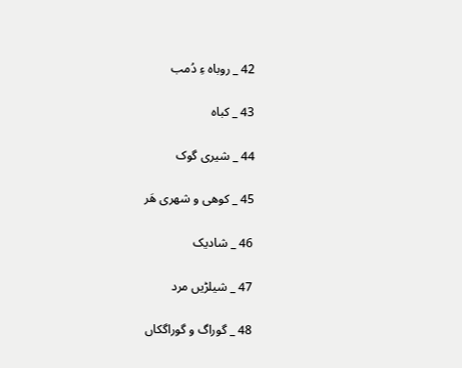42 _ روباه ءِ دُمب

43 _ کباه

44 _ شیری گوک

45 _ کوهی و شهری هَر

46 _ شادیک

47 _ شیلڑیں مرد

48 _ گوراگ و گوراگکاں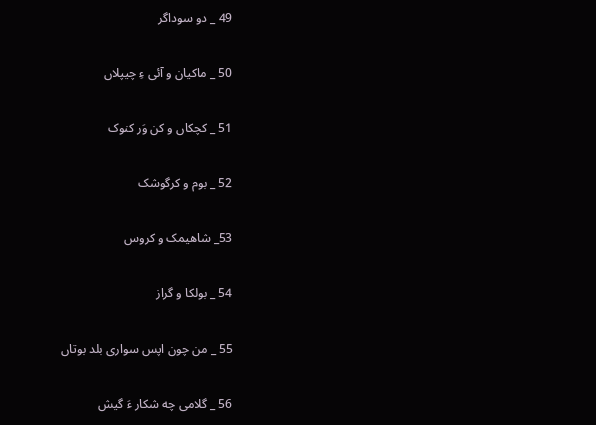49 _ دو سوداگر

50 _ ماکیان و آئی ءِ چیپلاں

51 _ کچکاں و کن وَر کنوک

52 _ بوم و کرگوشک

53_ شاهیمک و کروس

54 _ بولکا و گراز

55 _ من چون اپس سواری بلد بوتاں

56 _ گلامی چه شکار ءَ گیش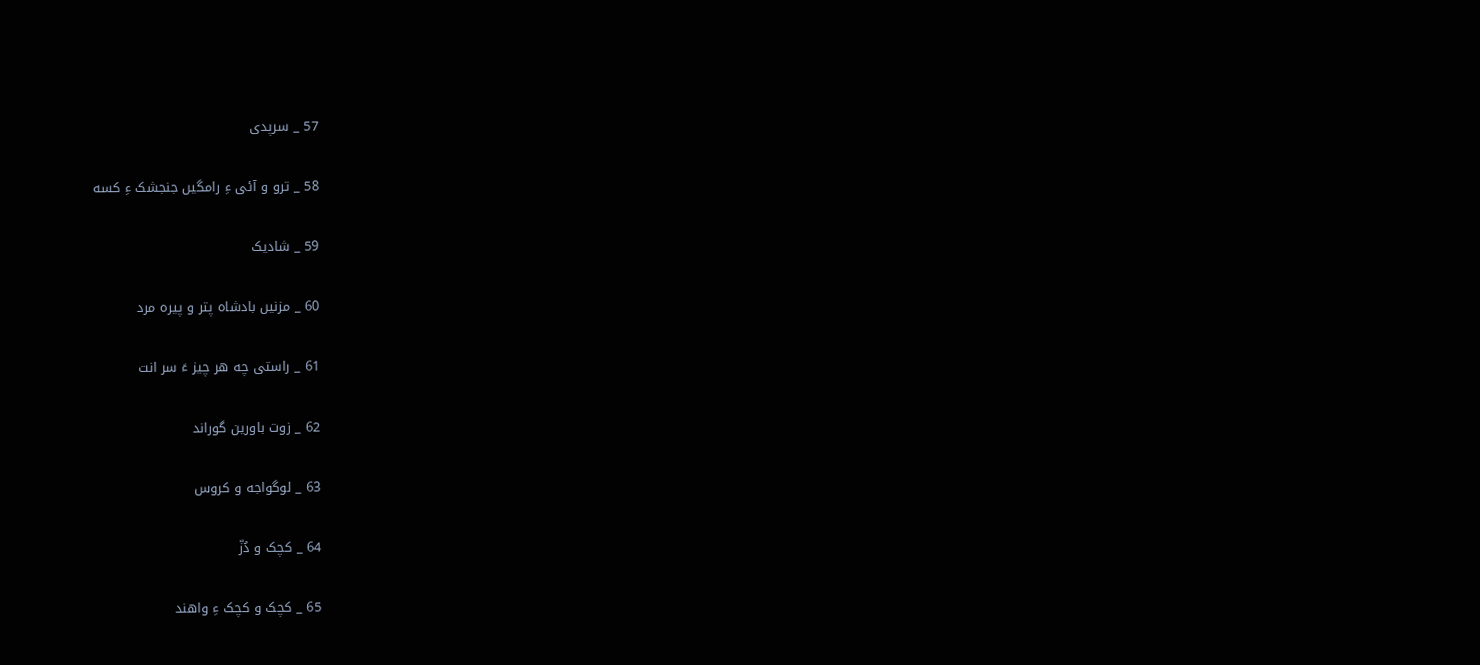57 _ سرپدی

58 _ ترو و آئی ءِ رامگیں جنجشک ءِ کسه

59 _ شادیک

60 _ مزنیں بادشاه پتر و پیره مرد

61 _ راستی چه هر چیز ءَ سر انت

62 _ زوت باورین گوراند

63 _ لوگواجه و کروس

64 _ کچک و دُزّ

65 _ کچک و کچک ءِ واهند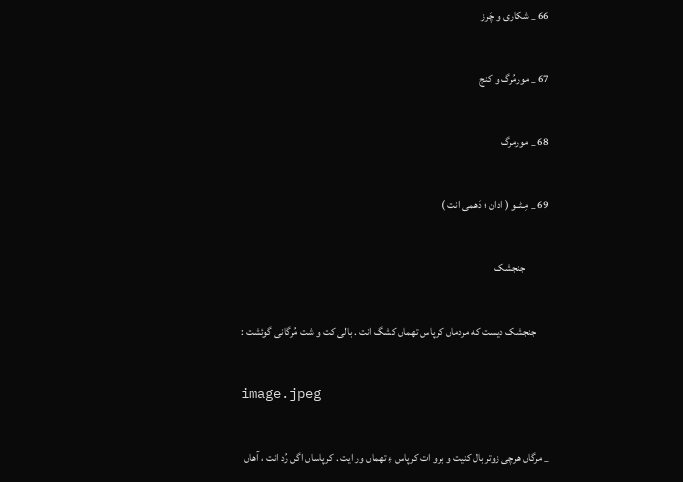66 _ شکاری و چَرز

67 _ مورمُرگ و کنج

68 _ مورمرگ

69 _ مِـٹــو ( ادان ؛ دَهمی انت )

           جنجشک

      جنجشک دیست که مردماں کرپاس تهماں کشگ انت . بالی کت و شت مُرگانی گوئشت :

image.jpeg

_ مرگاں هرچی زوتر بال کنیت و برو ات کرپاس ءِ تهماں ور ایت . کرپاساں اگں رُد انت ، آهاں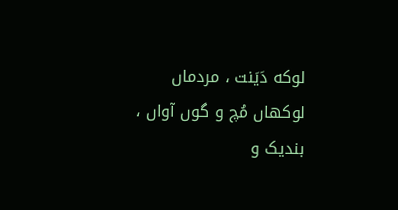لوکه دَیَنت ، مردماں لوکهاں مُچ و گوں آواں ، بندیک و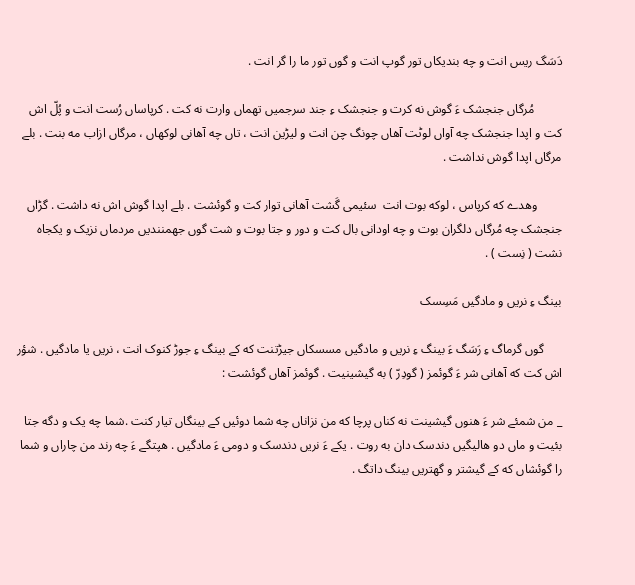دَسَگ ریس انت و چه بندیکاں تور گوپ انت و گوں تور ما را گر انت .

         مُرگاں جنجشک ءَ گوش نه کرت و جنجشک ءِ جند سرجمیں تهماں وارت نه کت . کرپاساں رُست انت و پُلّ اش کت و اپدا جنجشک چه آواں لوٹت آهاں چونگ چن انت و لیڑین انت ، تاں چه آهانی لوکهاں ، مرگاں ازاب مه بنت . بلے مرگاں اپدا گوش نداشت .

        وهدے که کرپاس ، لوکه بوت انت  سئیمی گَشت آهانی توار کت و گوئشت . بلے اپدا گوش اش نه داشت . گڑاں جنجشک چه مُرگاں دلگران بوت و چه اودانی بال کت و دور و جتا بوت و شت گوں جهمنندیں مردماں نزیک و یکجاه نشت ( نِست ) .

بینگ ءِ نریں و مادگیں مَسِسک

      گوں گرماگ ءِ رَسَگ ءَ بینگ ءِ نریں و مادگیں مسسکاں جیڑتنت که کے بینگ ءِ جوڑ کنوک انت ، نریں یا مادگیں . شؤر اش کت که آهانی شر ءَ گوئمز ( گودِرّ ) به گیشینیت . گوئمز آهاں گوئشت :

_ من شمئے شر ءَ هنوں گیشینت نه کناں پرچا که من نزاناں چه شما دوئیں کے بینگاں تیار کنت .شما چه یک و دگه جتا بئیت و ماں دو هالیگیں دندسک دان به روت . یکے ءَ نریں دندسک و دومی ءَ مادگیں . هپتگے ءَ چه رند من چاراں و شما را گوئشاں که کے گیشتر و گهتریں بینگ داتگ .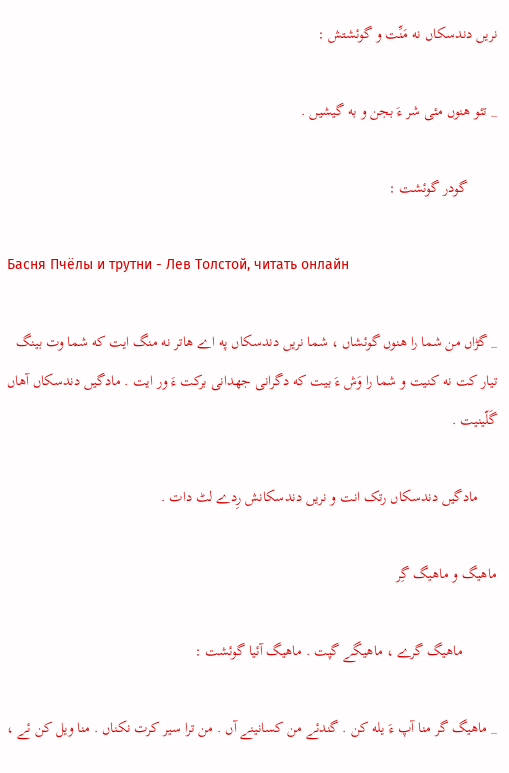نریں دندسکاں نه مَنِّت و گوئشتش :

_ تئو هنوں مئی شر ءَ بجن و به گیشیں .

        گودر گوئشت :

Басня Пчёлы и трутни - Лев Толстой, читать онлайн

_ گڑاں من شما را هنوں گوئشاں ، شما نریں دندسکاں په اے هاتر نه منگ ایت که شما وت بینگ تیار کت نه کنیت و شما را وَش ءَ بیت که دگرانی جهدانی برکت ءَ ور ایت . مادگیں دندسکاں آهاں گَلّینیت .

     مادگیں دندسکاں رتک انت و نریں دندسکانش رِدے لٹ دات .

ماهیگ و ماهیگ گِر

         ماهیگ گرے ، ماهیگے گپت . ماهیگ آئیا گوئشت :

_ ماهیگ گر منا آپ ءَ یله کن . گندئے من کسانینے آں . من ترا سیر کرت نکناں . منا ویل کن ئے ،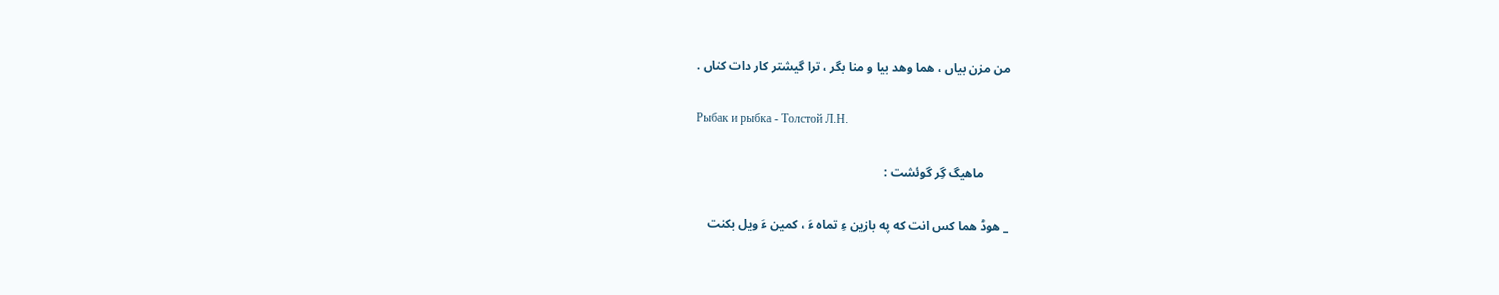من مزن بیاں ، هما وهد بیا و منا بگر ، ترا گیشتر کار دات کناں .

Рыбак и рыбка - Толстой Л.Н.

        ماهیگ گِر گوئشت :

_ هوڈ هما کس انت که په بازین ءِ تماه ءَ ، کمین ءَ ویل بکنت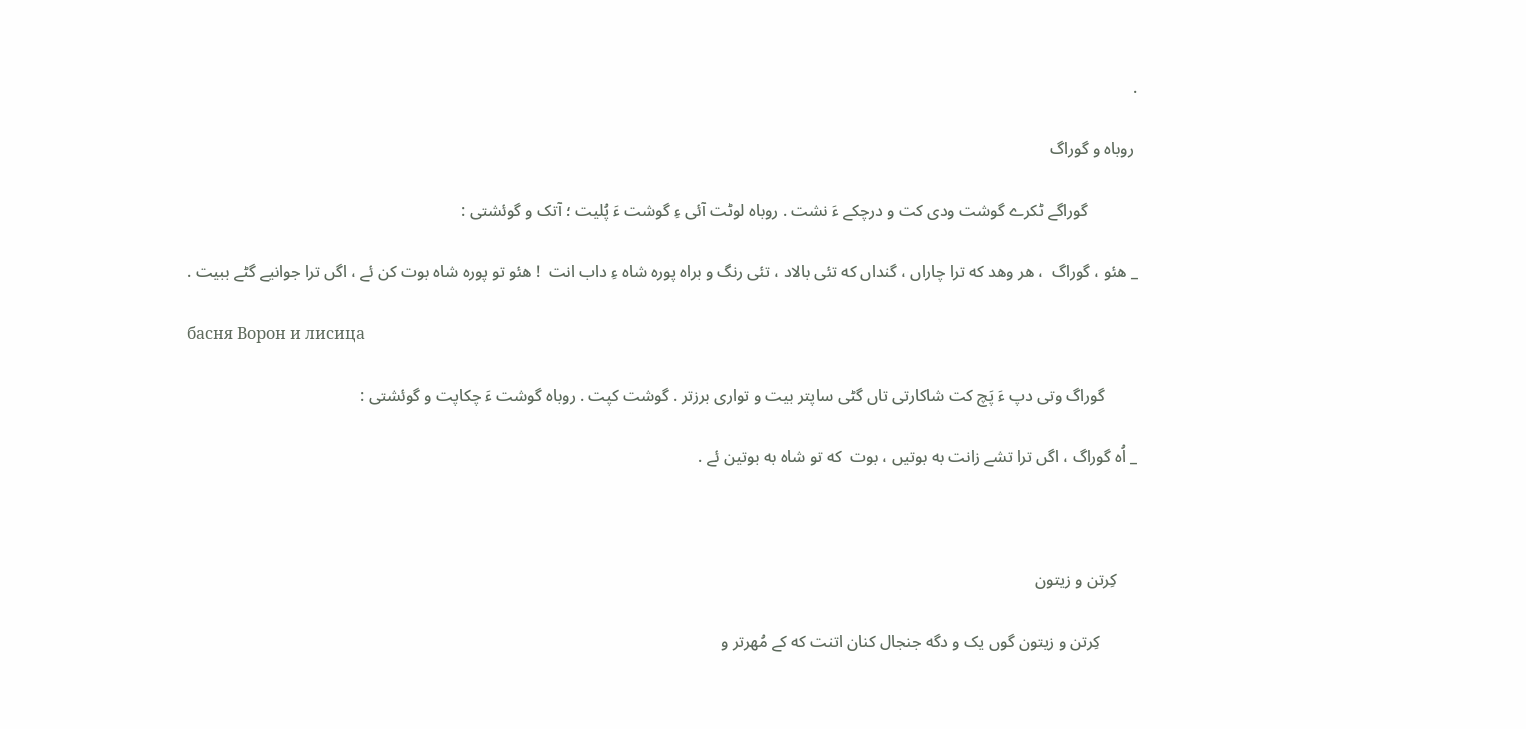.

 روباه و گوراگ

            گوراگے ٹکرے گوشت ودی کت و درچکے ءَ نشت . روباه لوٹت آئی ءِ گوشت ءَ پُلیت ؛ آتک و گوئشتی :

_ هئو ، گوراگ  ، هر وهد که ترا چاراں ، گنداں که تئی بالاد ، تئی رنگ و براه پوره شاه ءِ داب انت  ! هئو تو پوره شاه بوت کن ئے ، اگں ترا جوانیے گٹے ببیت .

басня Ворон и лисица

        گوراگ وتی دپ ءَ پَچ کت شاکارتی تاں گٹی ساپتر بیت و تواری برزتر . گوشت کپت . روباه گوشت ءَ چکاپت و گوئشتی :

_ اُه گوراگ ، اگں ترا تشے زانت به بوتیں ، بوت  که تو شاه به بوتین ئے .



     کِرتن و زیتون

         کِرتن و زیتون گوں یک و دگه جنجال کنان اتنت که کے مُهرتر و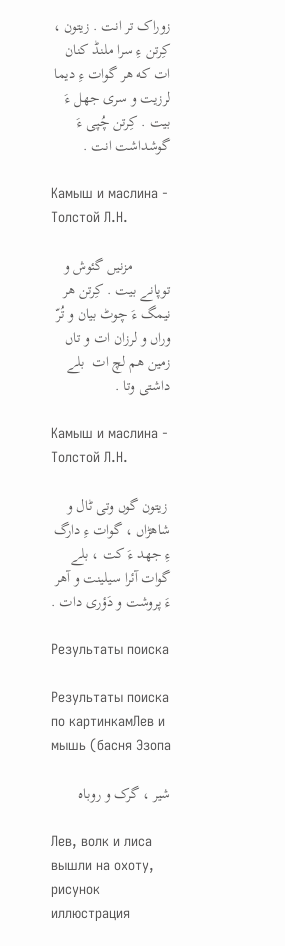زوراک تر انت . زیتون ، کِرتن ءِ سرا ملنڈ کنان ات که هر گوات ءِ دیما لرزیت و سری جهل ءَ بیت . کِرتن چُپی ءَ گوشداشت انت .

Камыш и маслина - Толстой Л.Н.

          مزنیں گئوش و توپانے بیت . کِرتن هر نیمگ ءَ چوٹ بیان و تُرّ وراں و لرزان ات و تاں زمین هم لچ ات  بلے داشتی وتا .

Камыш и маслина - Толстой Л.Н.

 زیتون گوں وتی ٹال و شاهڑاں ، گوات ءِ دارگ ءِ جهد ءَ کت ، بلے گوات آئرا سیلینت و آهر ءَ پروشت و دَؤری دات .

Результаты поиска

Результаты поиска по картинкамЛев и мышь (басня Эзопа

شیر ، گرک و روباه

Лев, волк и лиса вышли на охоту, рисунок иллюстрация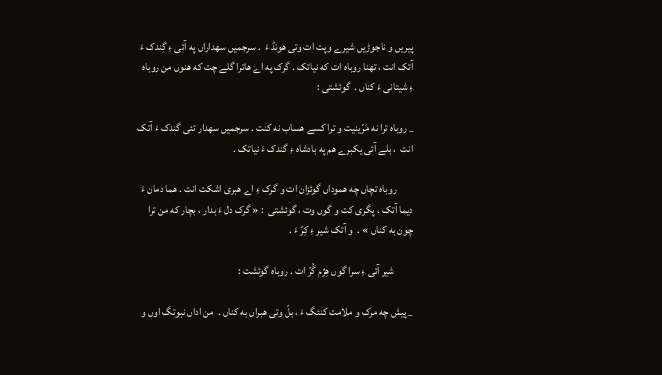پیریں و ناجوڑیں شیرے وپت ات وتی هونڈ ءَ  . سرجمیں سهداراں په آئی ءِ گِندک ءَ  آتک انت ، تهنا روباه ات که نیاتک . گرک په اے هاترا گلے چت که هنوں من روباه ءِ شیتانی ءَ کناں .  گوئشتی :

_ روباه ترا نه مَرّینیت و ترا کسے هساب نه کنت . سرجمیں سهدار تئی گندک ءَ آتک انت  ، بلے آئی یکبرے هم په بادشاه ءِ گندک ءَ نیاتک .

        روباه تچاں چه هموداں گوئزان ات و گرک ءِ اے هبری اشکت انت . هما دمان ءَ دیما آتک ، پگری کت و گوں وت ، گوئشتی  : « گرک دل ءَ بدار ، بچار که من ترا چون به کناں » .  و آتک شیر ءِ کِرّ ءَ .

         شیر آئی ءِ سرا گوں هِژم گُرّ ات . روباه گوئشت :

_ پیش چه مرک و ملامت کنئگ ءَ ، بلّ وتی هبراں به کناں .  من اداں نبوتگ اوں و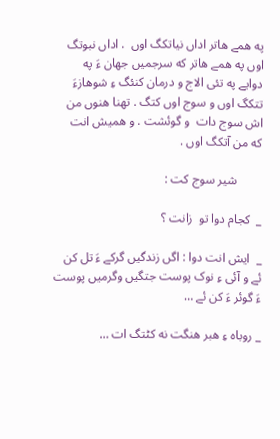په همے هاتر اداں نیاتکگ اوں  . اداں نبوتگ اوں په همے هاتر که سرجمیں جهان ءَ په دوایے په تئی الاج و درمان کنئگ ءِ شوهازءَ تتکگ اوں و سوج اوں کتگ . تهنا هنوں من اش سوج دات  و گوئشت . و همیش انت  که من آتکگ اوں .

        شیر سوج کت :

_  کجام دوا تو  زانت ؟

_  ایش انت دوا : اگں زندگیں گرکے ءَ تل کن ئے و آئی ءِ نوک پوست جتگیں وگرمیں پوست ءَ گوئر ءَ کن ئے …

_ روباه ءِ هبر هنگت نه کٹتگ ات …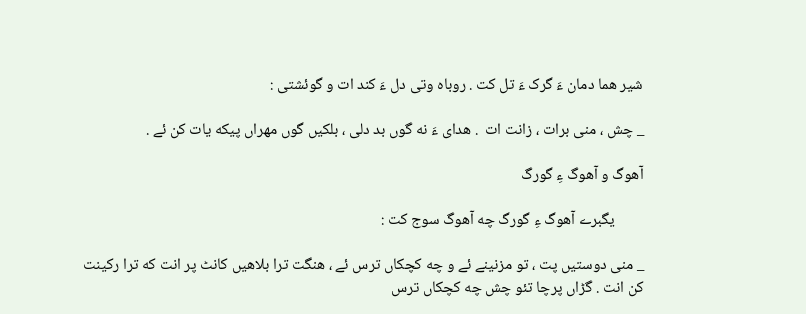شیر هما دمان ءَ گرک ءَ تل کت . روباه وتی دل ءَ کند ات و گوئشتی :

_ چش ، منی برات ، زانت ات  . هدای ءَ نه گوں بد دلی ، بلکیں گوں مهراں پیکه یات کن ئے .

آهوگ و آهوگ ءِ گورگ

        یگبرے آهوگ ءِ گورگ چه آهوگ سوج کت :

_ منی دوستیں پت ، تو مزنینے ئے و چه کچکاں ترس ئے ، هنگت ترا بلاهیں کانٹ پر انت که ترا رکینت کن انت . گڑاں پرچا تئو چش چه کچکاں ترس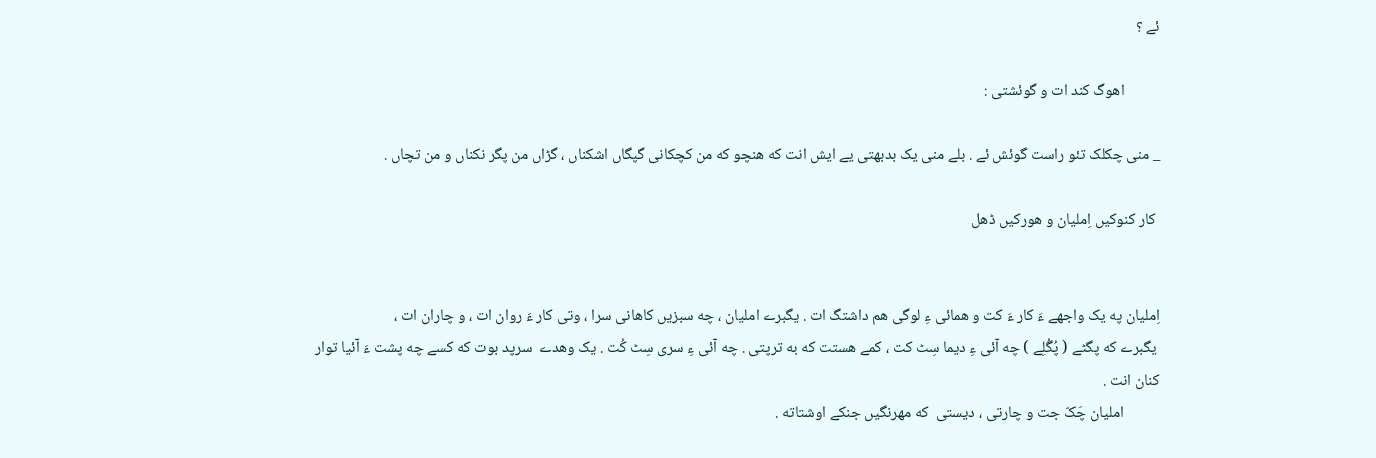ئے ؟

          اهوگ کند ات و گوئشتی :

_ منی چکلک تئو راست گوئش ئے . بلے منی یک بدبهتی یے ایش انت که هنچو که من کچکانی گپگاں اشکناں ، گڑاں من پگر نکناں و من تچاں .

 کار کنوکیں اِملیان و هورکیں ڈهل


اِملیان په یک واجهے ءَ کار ءَ کت و همائی ءِ لوگی هم داشتگ ات . یگبرے املیان ، چه سبزیں کاهانی سرا ، وتی کار ءَ روان ات ، و چاران ات ،
 یگبرے که پگٹے ( پُگُلِے ) چه آئی ءِ دیما سِٹ کت ، کمے هستت که به ترپتی . چه آئی ءِ سری سِٹ کُت . یک وهدے  سرپد بوت که کسے چه پشت ءَ آئیا توار کنان انت .
          املیان چَکّ جت و چارتی ، دیستی  که مهرنگیں جنکے اوشتاته .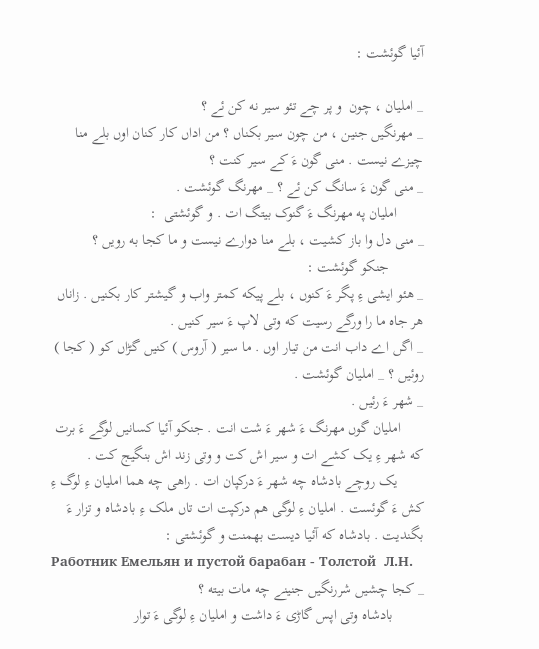آئیا گوئشت :

_ املیان ، چون  و پر چے تئو سیر نه کن ئے ؟
_ مهرنگیں جنین ، من چون سیر بکناں ؟ من اداں کار کنان اوں بلے منا چیزے نیست . منی گون ءَ کے سیر کنت ؟
_ منی گون ءَ سانگ کن ئے ؟ _ مهرنگ گوئشت .
       املیان په مهرنگ ءَ گنوک بیتگ ات . و گوئشتی  :
_ منی دل وا باز کشیت ، بلے منا دوارے نیست و ما کجا به رویں ؟
         جنکو گوئشت :
_ هئو ایشی ءِ پگر ءَ کنوں ، بلے پیکه کمتر واب و گیشتر کار بکنیں . زاناں هر جاه ما را ورگے رسیت که وتی لاپ ءَ سیر کنیں .
_ اگں اے داب انت من تیار اوں . ما سیر ( آروس ) کنیں گڑاں کو ( کجا ) روئیں ؟ _ املیان گوئشت .
_ شهر ءَ رئیں .
      املیان گوں مهرنگ ءَ شهر ءَ شت انت . جنکو آئیا کسانیں لوگے ءَ برت که شهر ءِ یک کشے ات و سیر اش کت و وتی زند اش بنگیج کت .
       یک روچے بادشاه چه شهر ءَ درکپان ات . راهی چه هما املیان ءِ لوگ ءِ کش ءَ گوئست . املیان ءِ لوگی هم درکپت ات تاں ملک ءِ بادشاه و تزار ءَ بگندیت . بادشاه که آئیا دیست بهمنت و گوئشتی :
Работник Емельян и пустой барабан - Толстой  Л.Н.
_ کجا چشیں شررنگیں جنینے چه مات بیته ؟
        بادشاه وتی اپس گاڑی ءَ داشت و املیان ءِ لوگی ءَ توار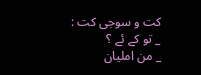کت و سوجی کت :
_ تو کے ئے ؟
_ من املیان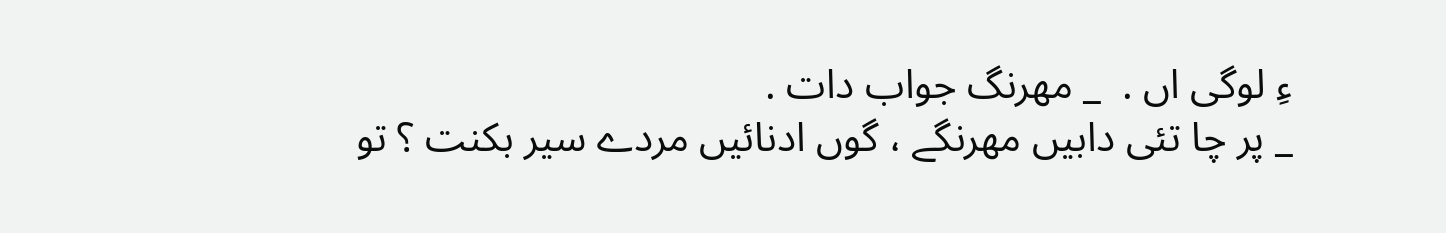ءِ لوگی اں .  _ مهرنگ جواب دات .
_ پر چا تئی دابیں مهرنگے ، گوں ادنائیں مردے سیر بکنت ؟ تو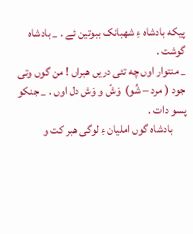پیکه بادشاه ءِ شهبانک ببوتین ئے . _ بادشاه گوشت .
_ منتوار اوں چه تئی دریں هبراں ! من گوں وتی جود ( مرد – شُو)  وَشّ و وَش دل اوں . _ جنکو پسو دات .
      بادشاه گوں املیان ءِ لوگی هبر کت و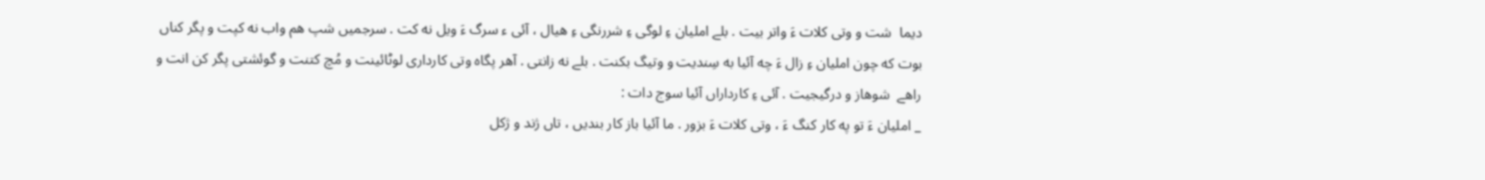دیما  شت و وتی کلات ءَ واتر بیت . بلے املیان ءِ لوگی ءِ شررنگی ءِ هیال ، آئی ء سرگ ءَ ویل نه کت . سرجمیں شپ هم واب نه کپت و پگر کناں بوت که چون املیان ءِ زال ءَ چه آئیا به سِندیت و وتیگ بکنت . بلے نه زانتی . آهر پگاه وتی کارداری لوٹائینت و مُچ کتنت و گوئشتی پگر کن انت و راهے  شوهاز و درگیجیت . آئی ءِ کارداراں آئیا سوج دات :
_ املیان ءَ تو په کار کنگ ءَ ، وتی کلات ءَ بزور . ما آئیا باز کار بندیں ، تاں ژند و ژکل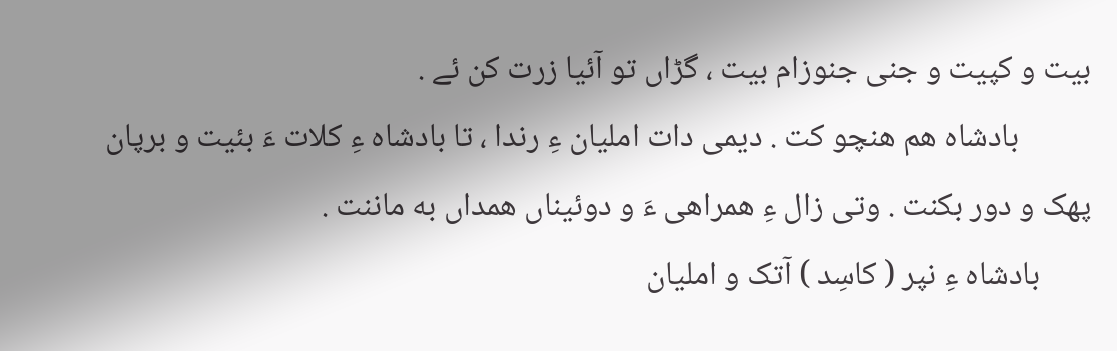بیت و کپیت و جنی جنوزام بیت ، گڑاں تو آئیا زرت کن ئے .
          بادشاه هم هنچو کت . دیمی دات املیان ءِ رندا ، تا بادشاه ءِ کلات ءَ بئیت و برپان پهک و دور بکنت . وتی زال ءِ همراهی ءَ و دوئیناں همداں به ماننت .
       بادشاه ءِ نپر ( کاسِد ) آتک و املیان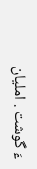ءَ گوشت . املیان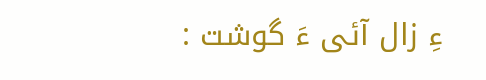ءِ زال آئی ءَ گوشت :